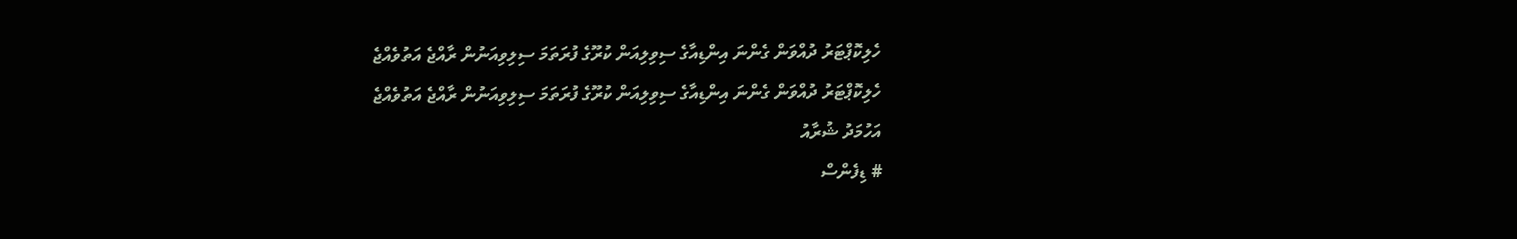ހެލިކޮޕްޓަރު ދުއްވަން ގެންނަ އިންޑިއާގެ ސިވިލިއަން ކުރޫގެ ފުރަތަމަ ސިލިވިއަނުން ރާއްޖެ އަތުވެއްޖެ
ހެލިކޮޕްޓަރު ދުއްވަން ގެންނަ އިންޑިއާގެ ސިވިލިއަން ކުރޫގެ ފުރަތަމަ ސިލިވިއަނުން ރާއްޖެ އަތުވެއްޖެ
އަހުމަދު ޝުރާއު
# ޑިފެންސް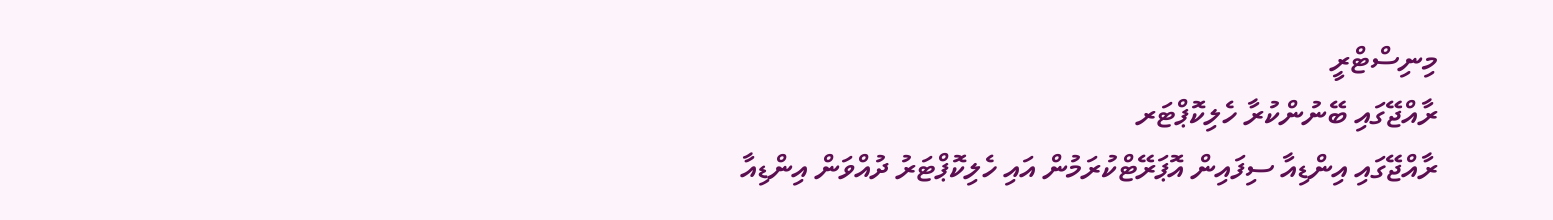މިނިސްޓްރީ
ރާއްޖޭގައި ބޭނުންކުރާ ހެލިކޮޕްޓަރ
ރާއްޖޭގައި އިންޑިއާ ސިފައިން އޮޕަރޭޓްކުރަމުން އައި ހެލިކޮޕްޓަރު ދުއްވަން އިންޑިއާ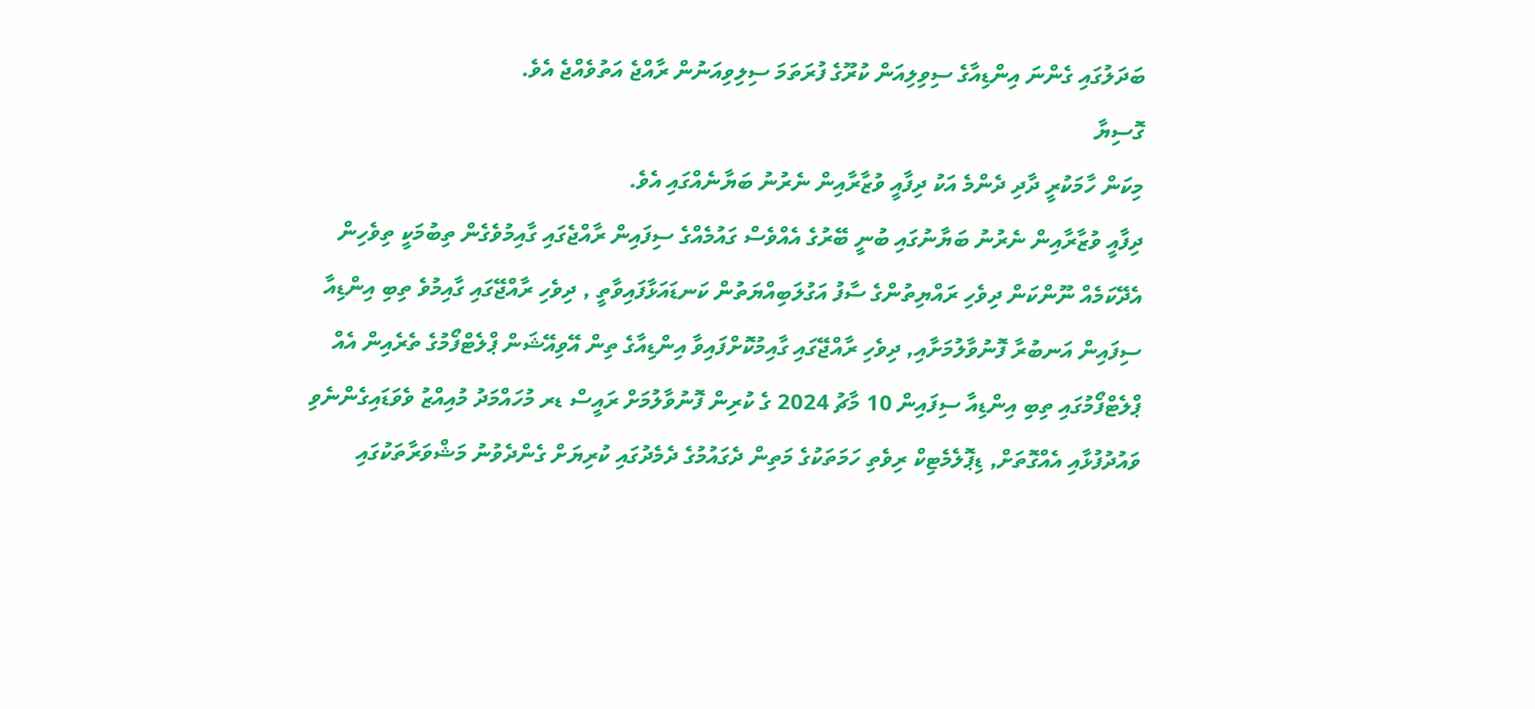ބަދަލުގައި ގެންނަ އިންޑިއާގެ ސިވިލިއަން ކުރޫގެ ފުރަތަމަ ސިލިވިއަނުން ރާއްޖެ އަތުވެއްޖެ އެވެ.
ގޮސިޔާ
މިކަން ހާމަކުރީ ދާދި ދެންމެ އަކު ދިފާއީ ވުޒާރާއިން ނެރުނު ބަޔާނެއްގައި އެވެ.
ދިފާއީ ވުޒާރާއިން ނެރުނު ބަޔާނުގައި ބުނީ ބޭރުގެ އެއްވެސް ގައުމެއްގެ ސިފައިން ރާއްޖެގައި ގާއިމުވެގެން ތިބުމަކީ ތިވެހިން އެދޭކަމެއް ނޫންކަން ދިވެހި ރައްޔިތުންގެ ސާފު އަގުލަބިއްޔަތުން ކަނޑައަޅާފައިވާތީ , ދިވެހި ރާއްޖޭގައި ގާއިމުވެ ތިބި އިންޑިއާ ސިފައިން އަނބުރާ ފޮނުވާލުމަށާއި, ދިވެހި ރާއްޖޭގައި ގާއިމުކޮށްފައިވާ އިންޑިއާގެ ތިން އޭވިއޭޝަން ޕްލެޓްފޯމުގެ ތެރެއިން އެއް ޕްލެޓްފޯމުގައި ތިބި އިންޑިއާ ސިފައިން 10 މާޗު 2024 ގެ ކުރިން ފޮނުވާލުމަށް ރައީސް ޑރ މުހައްމަދު މުއިއްޒު ވެވަޑައިގެންނެވި ވައުދުފުޅާއި އެއްގޮތަށް, ޑިޕޮލެމެޓިކް ރިވެތި ހަމަތަކުގެ މަތިން ދެގައުމުގެ ދެމެދުގައި ކުރިޔަށް ގެންދެވުނު މަޝްވަރާތަކުގައި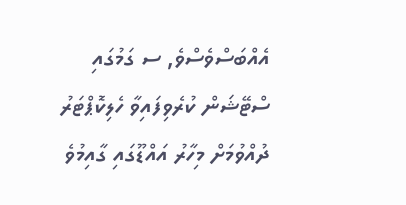އެއްބަސްވެސްވެ, ސ ގަމުގައި ސްޓޭޝަން ކުރެވިފައިވާ ހެލިކޮޕްޓަރު ދުއްވުމަށް މިހާރު އައްޑޫގައި ގާއިމުވެ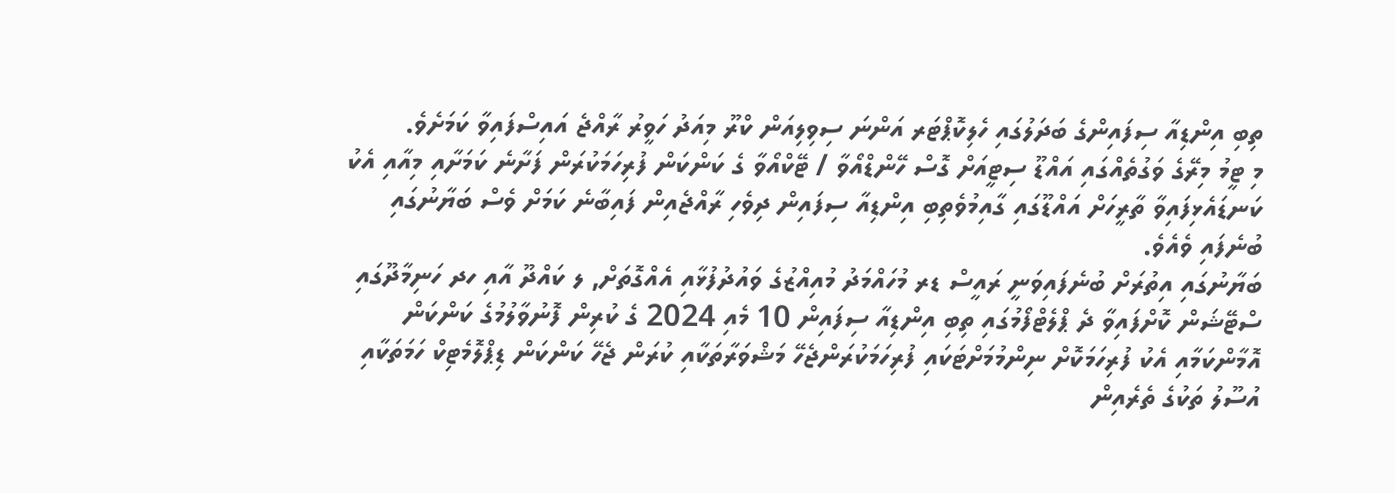ތިބި އިންޑިއާ ސިފައިންގެ ބަދަލުގައި ހެލިކޮޕްޓަރ އަންނަ ސިވިލިއަން ކްރޫ މިއަދު ހަވީރު ރާއްޖެ އައިސްފައިވާ ކަމަށެވެ.
މި ޓީމު މިރޭގެ ވަގުތެއްގައި އައްޑޫ ސިޓީއަށް ގޮސް ހޭންޑްއޯވާ / ޓޭކްއޯވާ ގެ ކަންކަން ފުރިހަމަކުރަން ފަށާނެ ކަމަށާއި މިއާއި އެކު ކަނޑައެޅިފައިވާ ތާރީހަށް އައްޑޫގައި ގާއިމުވެތިބި އިންޑިއާ ސިފައިން ދިވެހި ރާއްޖެއިން ފައިބާނެ ކަމަށް ވެސް ބަޔާނުގައި ބުނެފައި ވެއެވެ.
ބަޔާނުގައި އިތުރަށް ބުނެފައިވަނީ ރައީސް ޑރ މުހައްމަދު މުއިއްޒުގެ ވައުދުފުޅާއި އެއްގޮތަށް, ލ ކައްދޫ އާއި ހދ ހަނިމާދޫގައި ސްޓޭޝަން ކޮށްފައިވާ ދެ ޕްލެޓްފޯމުގައި ތިބި އިންޑިއާ ސިފައިން 10 މެއި 2024 ގެ ކުރިން ފޮނުވާލުމުގެ ކަންކަން އޮމާންކަމާއި އެކު ފުރިހަމަކޮށް ނިންމުމަށްޓަކައި ފުރިހަމަކުރަންޖެހޭ މަޝްވަރާތަކާއި ކުރަން ޖެހޭ ކަންކަން ޑިޕްލޮމެޓިކް ހަމަތަކާއި އުސޫލު ތަކުގެ ތެރެއިން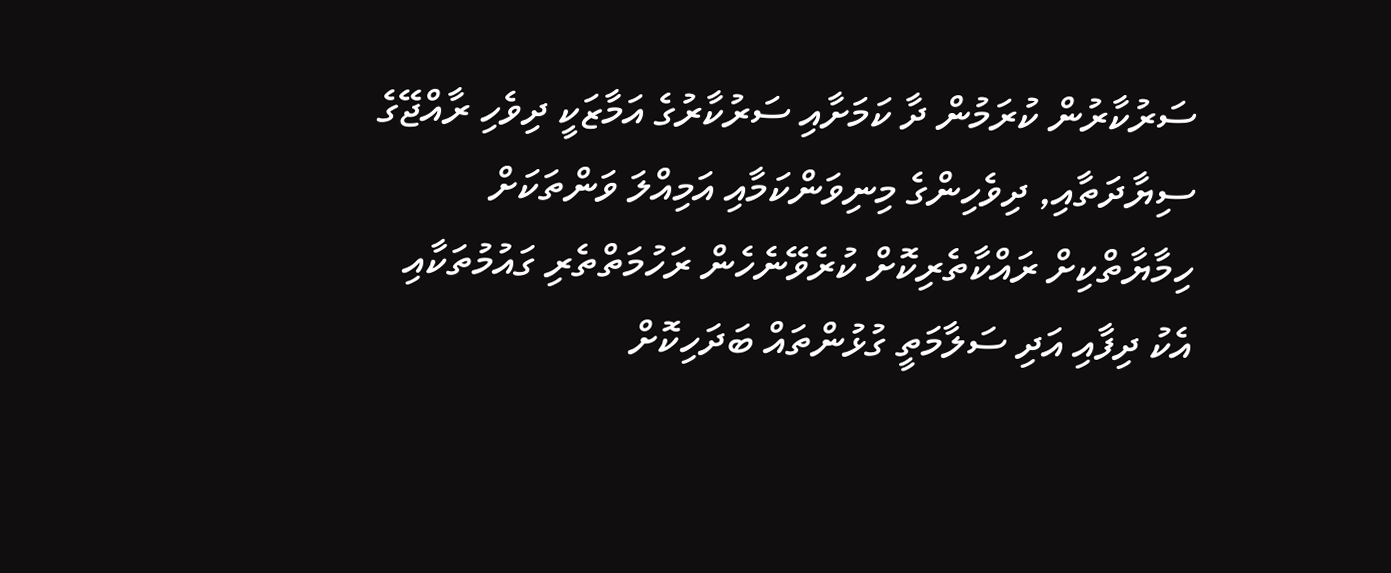ސަރުކާރުން ކުރަމުން ދާ ކަމަށާއި ސަރުކާރުގެ އަމާޒަކީ ދިވެހި ރާއްޖޭގެ ސިޔާދަތާއި, ދިވެހިންގެ މިނިވަންކަމާއި އަމިއްލަ ވަންތަކަށް ހިމާޔާތްކިށް ރައްކާތެރިކޮށް ކުރެވޭނެހެން ރަހުމަތްތެރި ގައުމުތަކާއި އެކު ދިފާއި އަދި ސަލާމަތީ ގުޅުންތައް ބަދަހިކޮށް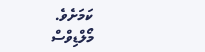ކަމަށެވެ.
މޯލްޑިވްސް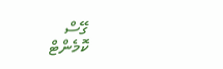ގޭސް
ކޮމެންޓް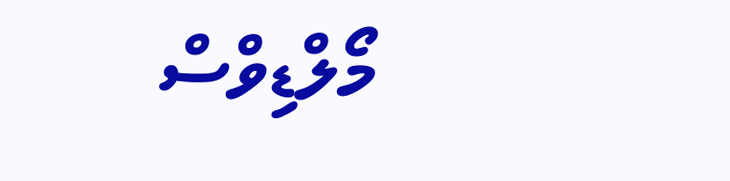މޯލްޑިވްސް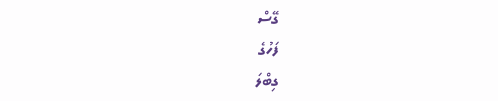ގޭސް
ފަހުގެ
ގިބްލަ